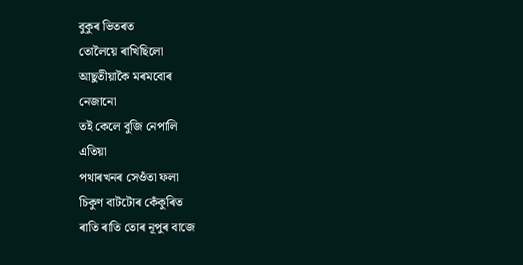বুকুৰ ভিতৰত
তোলৈয়ে ৰাখিছিলো
আছুতীয়াকৈ মৰমবোৰ
নেজানো
তই কেলে বুজি নেপালি
এতিয়া
পথাৰখনৰ সেওঁতা ফলা
চিকুণ বাটটোৰ কেঁকুৰিত
ৰাতি ৰাতি তোৰ নূপুৰ বাজে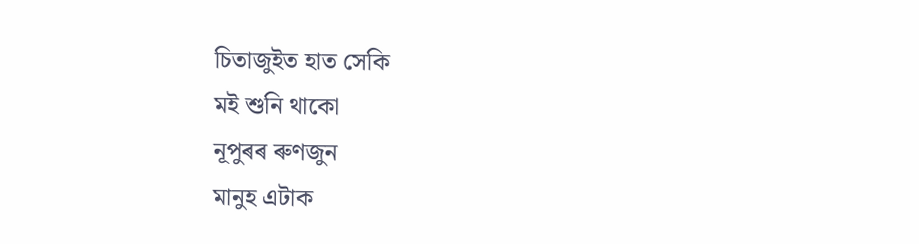চিতাজুইত হাত সেকি
মই শুনি থাকো
নূপুৰৰ ৰুণজুন
মানুহ এটাক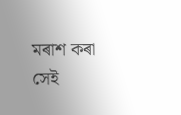মৰাশ কৰা
সেই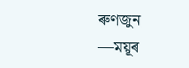ৰুণজুন
—ময়ূৰ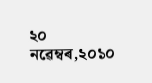২০ নৱেম্বৰ,২০১০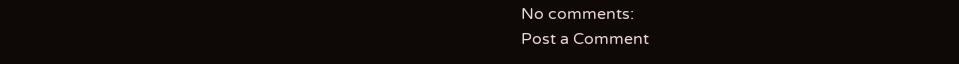No comments:
Post a Comment